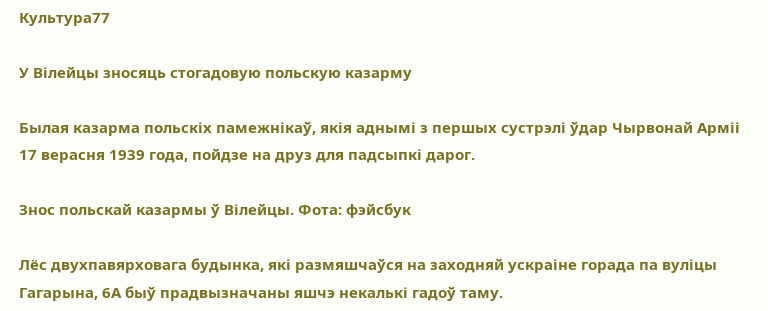Культура77

У Вілейцы зносяць стогадовую польскую казарму

Былая казарма польскіх памежнікаў, якія аднымі з першых сустрэлі ўдар Чырвонай Арміі 17 верасня 1939 года, пойдзе на друз для падсыпкі дарог.

Знос польскай казармы ў Вілейцы. Фота: фэйсбук

Лёс двухпавярховага будынка, які размяшчаўся на заходняй ускраіне горада па вуліцы Гагарына, 6А быў прадвызначаны яшчэ некалькі гадоў таму.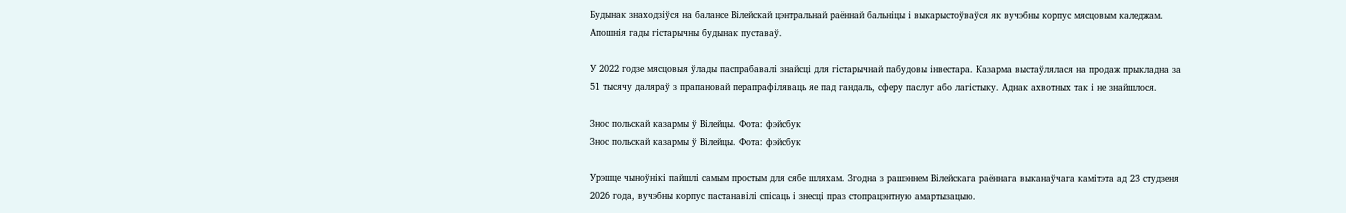Будынак знаходзіўся на балансе Вілейскай цэнтральнай раённай бальніцы і выкарыстоўваўся як вучэбны корпус мясцовым каледжам. Апошнія гады гістарычны будынак пуставаў.

У 2022 годзе мясцовыя ўлады паспрабавалі знайсці для гістарычнай пабудовы інвестара. Казарма выстаўлялася на продаж прыкладна за 51 тысячу даляраў з прапановай перапрафіляваць яе пад гандаль, сферу паслуг або лагістыку. Аднак ахвотных так і не знайшлося.

Знос польскай казармы ў Вілейцы. Фота: фэйсбук
Знос польскай казармы ў Вілейцы. Фота: фэйсбук

Урэшце чыноўнікі пайшлі самым простым для сябе шляхам. Згодна з рашэннем Вілейскага раённага выканаўчага камітэта ад 23 студзеня 2026 года, вучэбны корпус пастанавілі спісаць і знесці праз стопрацэнтную амартызацыю.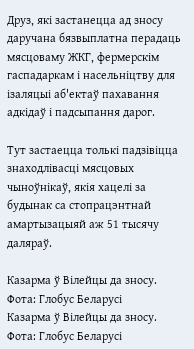Друз, які застанецца ад зносу даручана бязвыплатна перадаць мясцоваму ЖКГ, фермерскім гаспадаркам і насельніцтву для ізаляцыі аб'ектаў пахавання адкідаў і падсыпання дарог.

Тут застаецца толькі падзівіцца знаходлівасці мясцовых чыноўнікаў, якія хацелі за будынак са стопрацэнтнай амартызацыяй аж 51 тысячу даляраў.

Казарма ў Вілейцы да зносу. Фота: Глобус Беларусі
Казарма ў Вілейцы да зносу. Фота: Глобус Беларусі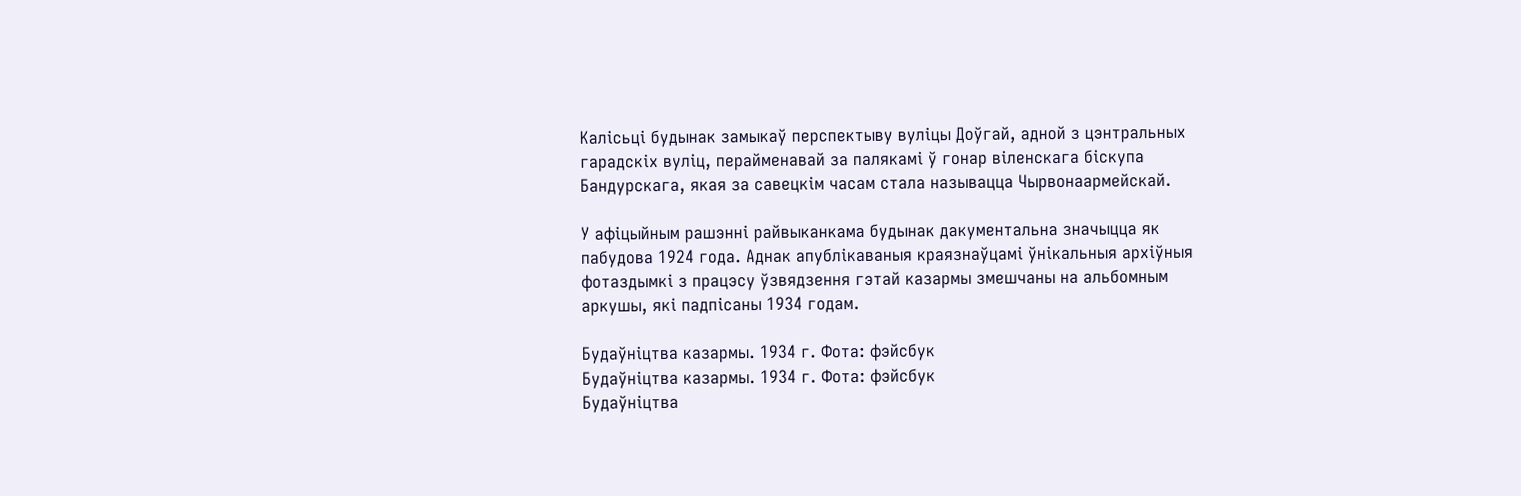Калісьці будынак замыкаў перспектыву вуліцы Доўгай, адной з цэнтральных гарадскіх вуліц, перайменавай за палякамі ў гонар віленскага біскупа Бандурскага, якая за савецкім часам стала называцца Чырвонаармейскай.

У афіцыйным рашэнні райвыканкама будынак дакументальна значыцца як пабудова 1924 года. Аднак апублікаваныя краязнаўцамі ўнікальныя архіўныя фотаздымкі з працэсу ўзвядзення гэтай казармы змешчаны на альбомным аркушы, які падпісаны 1934 годам.

Будаўніцтва казармы. 1934 г. Фота: фэйсбук
Будаўніцтва казармы. 1934 г. Фота: фэйсбук
Будаўніцтва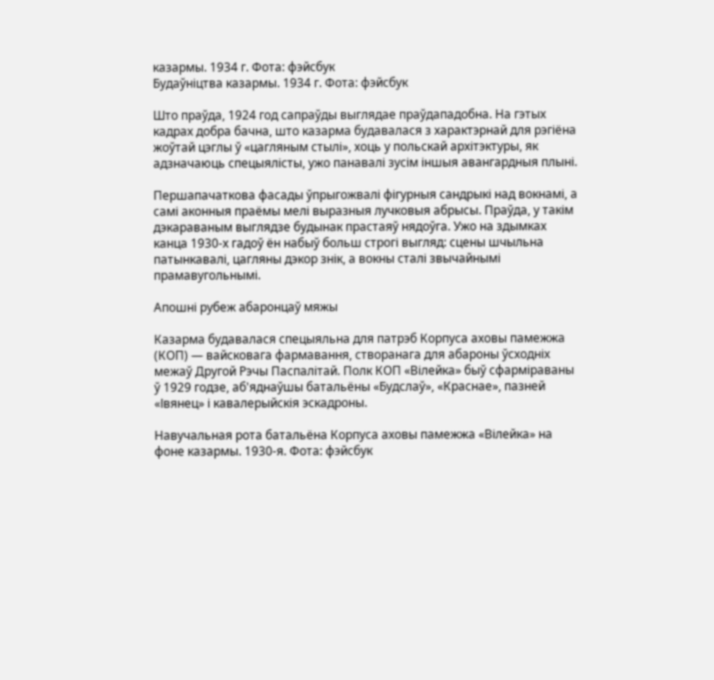казармы. 1934 г. Фота: фэйсбук
Будаўніцтва казармы. 1934 г. Фота: фэйсбук

Што праўда, 1924 год сапраўды выглядае праўдападобна. На гэтых кадрах добра бачна, што казарма будавалася з характэрнай для рэгіёна жоўтай цэглы ў «цагляным стылі», хоць у польскай архітэктуры, як адзначаюць спецыялісты, ужо панавалі зусім іншыя авангардныя плыні.

Першапачаткова фасады ўпрыгожвалі фігурныя сандрыкі над вокнамі, а самі аконныя праёмы мелі выразныя лучковыя абрысы. Праўда, у такім дэкараваным выглядзе будынак прастаяў нядоўга. Ужо на здымках канца 1930‑х гадоў ён набыў больш строгі выгляд: сцены шчыльна патынкавалі, цагляны дэкор знік, а вокны сталі звычайнымі прамавугольнымі.

Апошні рубеж абаронцаў мяжы

Казарма будавалася спецыяльна для патрэб Корпуса аховы памежжа (КОП) — вайсковага фармавання, створанага для абароны ўсходніх межаў Другой Рэчы Паспалітай. Полк КОП «Вілейка» быў сфарміраваны ў 1929 годзе, аб'яднаўшы батальёны «Будслаў», «Краснае», пазней «Івянец» і кавалерыйскія эскадроны.

Навучальная рота батальёна Корпуса аховы памежжа «Вілейка» на фоне казармы. 1930-я. Фота: фэйсбук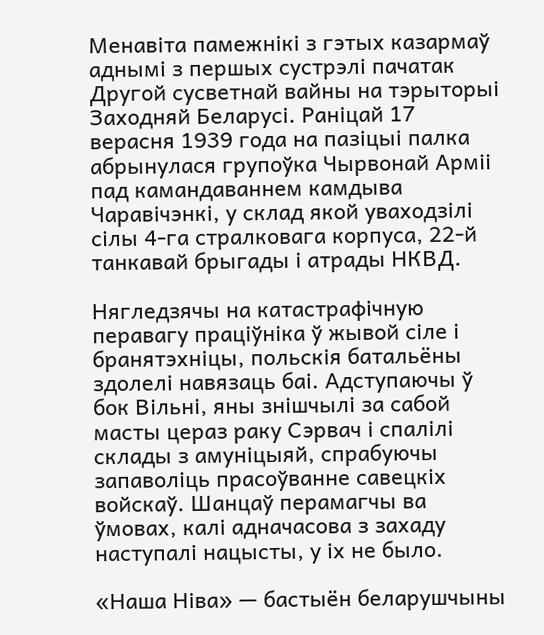Менавіта памежнікі з гэтых казармаў аднымі з першых сустрэлі пачатак Другой сусветнай вайны на тэрыторыі Заходняй Беларусі. Раніцай 17 верасня 1939 года на пазіцыі палка абрынулася групоўка Чырвонай Арміі пад камандаваннем камдыва Чаравічэнкі, у склад якой уваходзілі сілы 4‑га стралковага корпуса, 22‑й танкавай брыгады і атрады НКВД.

Нягледзячы на катастрафічную перавагу праціўніка ў жывой сіле і бранятэхніцы, польскія батальёны здолелі навязаць баі. Адступаючы ў бок Вільні, яны знішчылі за сабой масты цераз раку Сэрвач і спалілі склады з амуніцыяй, спрабуючы запаволіць прасоўванне савецкіх войскаў. Шанцаў перамагчы ва ўмовах, калі адначасова з захаду наступалі нацысты, у іх не было.

«Наша Нiва» — бастыён беларушчыны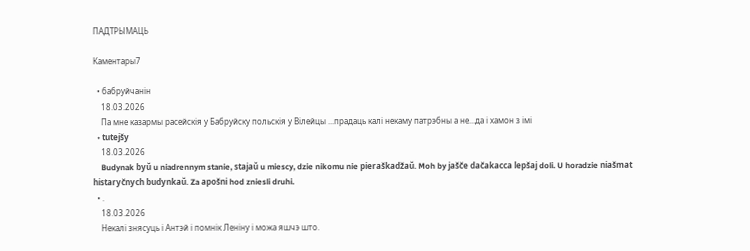ПАДТРЫМАЦЬ

Каментары7

  • бабруйчанін
    18.03.2026
    Па мне казармы расейскія у Бабруйску польскія у Вілейцы ...прадаць калі некаму патрэбны а не...да і хамон з імі
  • tutejšy
    18.03.2026
    Budynak byŭ u niadrennym stanie, stajaŭ u miescy, dzie nikomu nie pieraškadžaŭ. Moh by jašče dačakacca lepšaj doli. U horadzie niašmat histaryčnych budynkaŭ. Za apošni hod zniesli druhi.
  • .
    18.03.2026
    Некалі знясуць і Антэй і помнік Леніну і можа яшчэ што.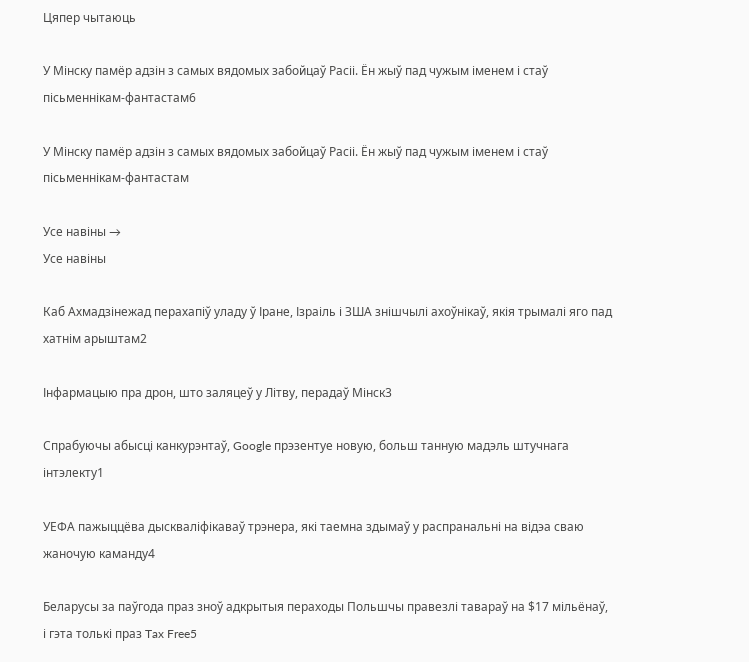Цяпер чытаюць

У Мінску памёр адзін з самых вядомых забойцаў Расіі. Ён жыў пад чужым іменем і стаў пісьменнікам-фантастам6

У Мінску памёр адзін з самых вядомых забойцаў Расіі. Ён жыў пад чужым іменем і стаў пісьменнікам-фантастам

Усе навіны →
Усе навіны

Каб Ахмадзінежад перахапіў уладу ў Іране, Ізраіль і ЗША знішчылі ахоўнікаў, якія трымалі яго пад хатнім арыштам2

Інфармацыю пра дрон, што заляцеў у Літву, перадаў Мінск3

Спрабуючы абысці канкурэнтаў, Google прэзентуе новую, больш танную мадэль штучнага інтэлекту1

УЕФА пажыццёва дыскваліфікаваў трэнера, які таемна здымаў у распранальні на відэа сваю жаночую каманду4

Беларусы за паўгода праз зноў адкрытыя пераходы Польшчы правезлі тавараў на $17 мільёнаў, і гэта толькі праз Tax Free5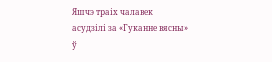Яшчэ траіх чалавек асудзілі за «Гуканне вясны» ў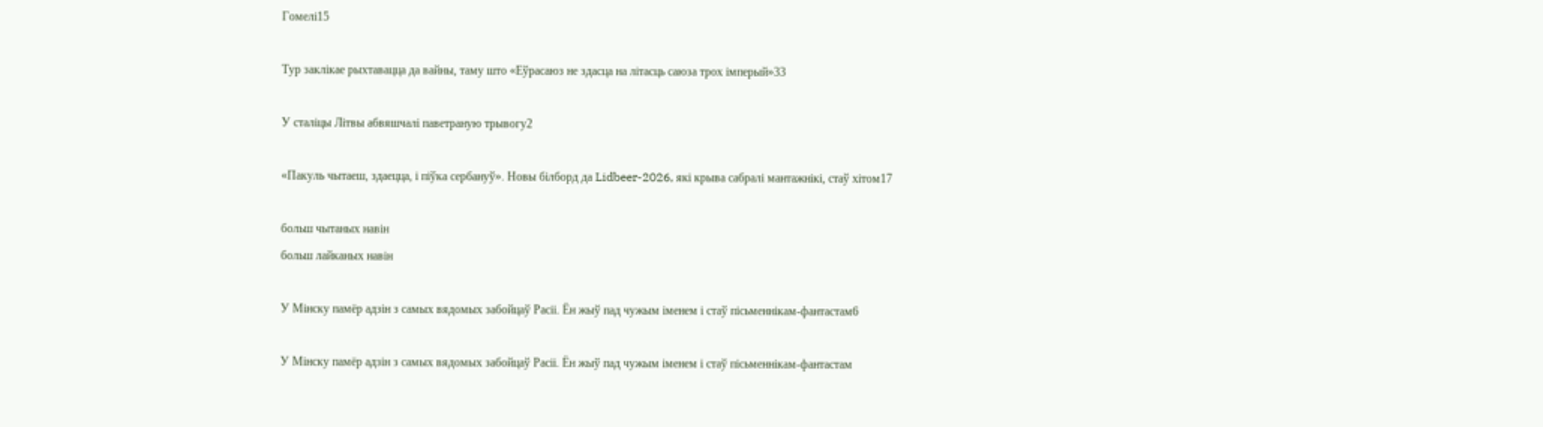Гомелі15

Тур заклікае рыхтавацца да вайны, таму што «Еўрасаюз не здасца на літасць саюза трох імперый»33

У сталіцы Літвы абвяшчалі паветраную трывогу2

«Пакуль чытаеш, здаецца, і піўка сербануў». Новы білборд да Lidbeer-2026, які крыва сабралі мантажнікі, стаў хітом17

больш чытаных навін
больш лайканых навін

У Мінску памёр адзін з самых вядомых забойцаў Расіі. Ён жыў пад чужым іменем і стаў пісьменнікам-фантастам6

У Мінску памёр адзін з самых вядомых забойцаў Расіі. Ён жыў пад чужым іменем і стаў пісьменнікам-фантастам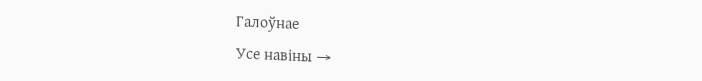Галоўнае
Усе навіны →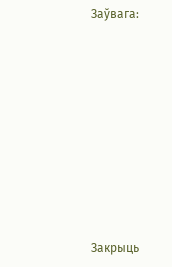Заўвага:









Закрыць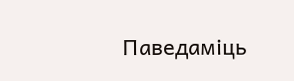Паведаміць